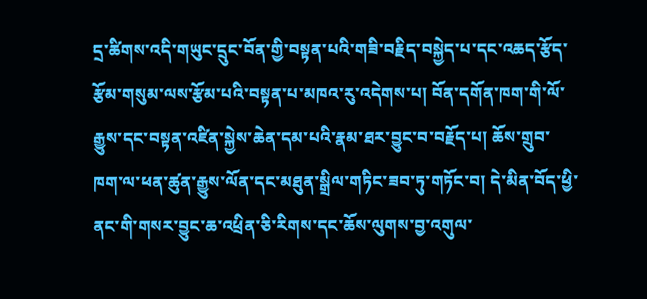དྲ་ཚིགས་འདི་གཡུང་དྲུང་བོན་གྱི་བསྟན་པའི་གཟི་བརྗིད་བསྐྱེད་པ་དང་འཆད་རྩོད་རྩོམ་གསུམ་ལས་རྩོམ་པའི་བསྟན་པ་མཁའ་རུ་འདེགས་པ། བོན་དགོན་ཁག་གི་ལོ་རྒྱུས་དང་བསྟན་འཛིན་སྐྱེས་ཆེན་དམ་པའི་རྣམ་ཐར་བྱུང་བ་བརྗོད་པ། ཆོས་གྲུབ་ཁག་ལ་ཕན་ཚུན་རྒྱུས་ལོན་དང་མཐུན་སྒྲིལ་གཏིང་ཟབ་ཏུ་གཏོང་བ། དེ་མིན་བོད་ཕྱི་ནང་གི་གསར་བྱུང་ཆ་འཕྲིན་ཅི་རིགས་དང་ཆོས་ལུགས་བྱ་འགུལ་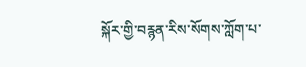སྐོར་གྱི་བརྙན་རིས་སོགས་ཀློག་པ་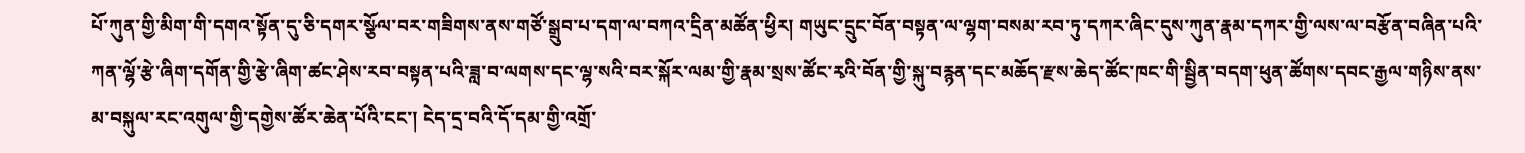པོ་ཀུན་གྱི་མིག་གི་དགའ་སྟོན་དུ་ཅི་དགར་སྩོལ་བར་གཟིགས་ནས་གཙོ་སྒྲུབ་པ་དག་ལ་བཀའ་དྲིན་མཚོན་ཕྱིར། གཡུང་དྲུང་བོན་བསྟན་ལ་ལྷག་བསམ་རབ་ཏུ་དཀར་ཞིང་དུས་ཀུན་རྣམ་དཀར་གྱི་ལས་ལ་བརྩོན་བཞིན་པའི་ཀན་ལྷོ་རྩེ་ཞིག་དགོན་གྱི་རྩེ་ཞིག་ཚང་ཤེས་རབ་བསྟན་པའི་ཟླ་བ་ལགས་དང་ལྷ་སའི་བར་སྐོར་ལམ་གྱི་རྣམ་སྲས་ཚོང་རྭའི་བོན་གྱི་སྐུ་བརྙན་དང་མཆོད་རྫས་ཆེད་ཚོང་ཁང་གི་སྦྱིན་བདག་ཕུན་ཚོགས་དབང་རྒྱལ་གཉིས་ནས་མ་བསྐུལ་རང་འགུལ་གྱི་དགྱེས་ཚོར་ཆེན་པོའི་ངང་། ངེད་དྲ་བའི་དོ་དམ་གྱི་འགྲོ་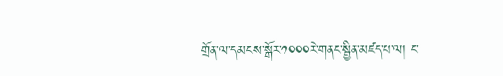གྲོན་ལ་དམངས་སྒོར་༡༠༠༠རེ་གནང་སྦྱིན་མཛད་པ་ལ། ང་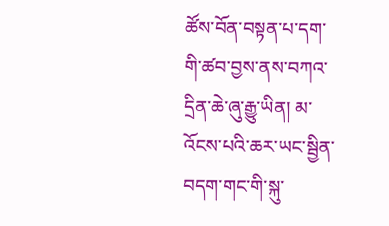ཚོས་བོན་བསྟན་པ་དག་གི་ཚབ་བྱས་ནས་བཀའ་དྲིན་ཆེ་ཞུ་རྒྱུ་ཡིན། མ་འོངས་པའི་ཆར་ཡང་སྦྱིན་བདག་གང་གི་སྐུ་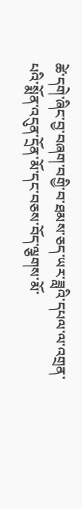ཚེ་དགེ་ཞིང་བྱ་བཞག་བགྱི་བ་ཐམས་ཅད་ཡར་ཟླའི་དཔལ་ལ་འགྲན་པའི་སྨོན་འདུན་དྲོན་མོ་དང་བཅས་བོད་ལྕགས་མོ་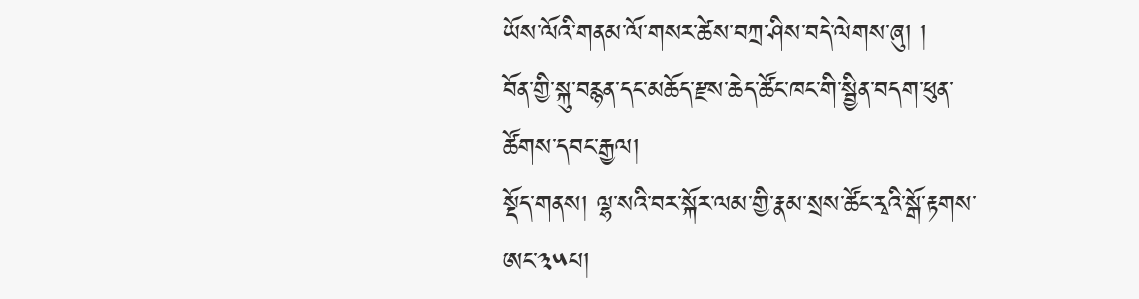ཡོས་ལོའི་གནམ་ལོ་གསར་ཚེས་བཀྲ་ཤིས་བདེ་ལེགས་ཞུ། །
བོན་གྱི་སྐུ་བརྙན་དང་མཆོད་རྫས་ཆེད་ཚོང་ཁང་གི་སྦྱིན་བདག་ཕུན་ཚོགས་དབང་རྒྱལ།
སྡོད་གནས། ལྷ་སའི་བར་སྐོར་ལམ་གྱི་རྣམ་སྲས་ཚོང་རྭའི་སྒོ་རྟགས་ཨང་༣༥པ།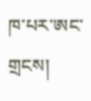ཁ་པར་ཨང་གྲངས།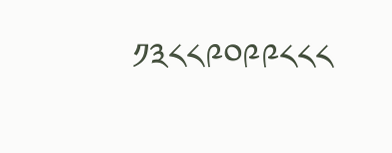༡༣༨༨༩༠༩༩༨༨༨